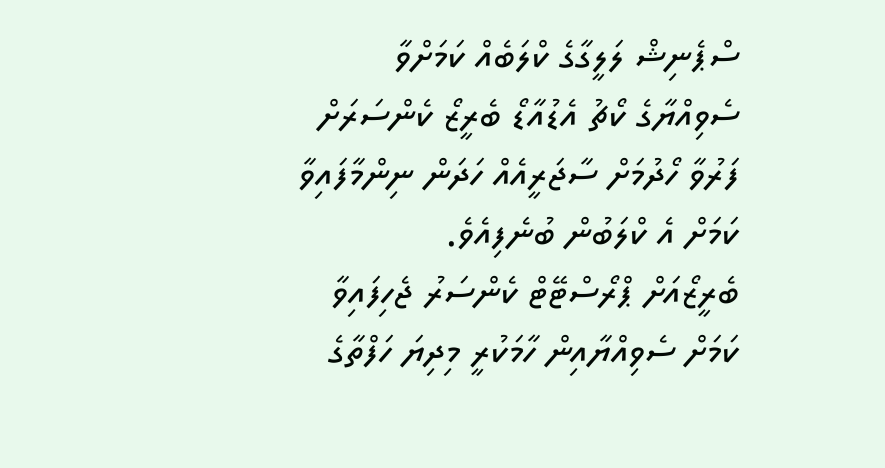ސްޕެނިޝް ލަލީގާގެ ކްލަބެއް ކަމަށްވާ ސެވިއްޔާގެ ކޯޗު އެޑުއާޑޯ ބެރީޒޯ ކެންސަރަށް ފަރުވާ ހޯދުމަށް ސާޖަރީއެއް ހަދަން ނިންމާފައިވާ ކަމަށް އެ ކްލަބުން ބުނެފިއެވެ.
ބެރީޒޯއަށް ޕްރޯސްޓޭޓް ކެންސަރު ޖެހިފައިވާ ކަމަށް ސެވިއްޔާއިން ހާމަކުރީ މިދިޔަ ހަފްތާގެ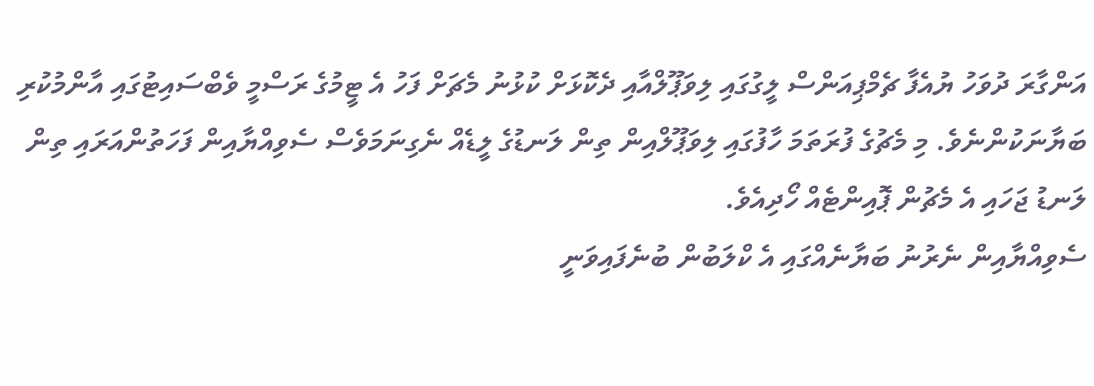އަންގާރަ ދުވަހު ޔުއެފާ ޗެމްޕިއަންސް ލީގުގައި ލިވަޕޫލްއާއި ދެކޮޅަށް ކުޅުނު މެޗަށް ފަހު އެ ޓީމުގެ ރަސްމީ ވެބްސައިޓުގައި އާންމުކުރި ބަޔާނަކުންނެވެ. މި މެޗުގެ ފުރަތަމަ ހާފުގައި ލިވަޕޫލްއިން ތިން ލަނޑުގެ ލީޑެއް ނެގިނަމަވެސް ސެވިއްޔާއިން ފަހަތުންއަރައި ތިން ލަނޑު ޖަހައި އެ މެޗުން ޕޮއިންޓެއް ހޯދިއެވެ.
ސެވިއްޔާއިން ނެރުނު ބަޔާނެއްގައި އެ ކްލަބުން ބުނެފައިވަނީ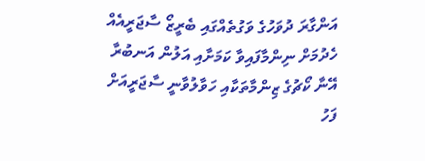އަންގާރަ ދުވަހުގެ ވަގުތެއްގައި ބެރީޒޯ ސާޖަރީއެއް ހެދުމަށް ނިންމާފައިވާ ކަމަށާއި އަލުން އަނބުރާ އޭނާ ކޯޗުގެ ޒިންމާތަކާއި ހަވާލުވާނީ ސާޖަރީއަށް ފަހު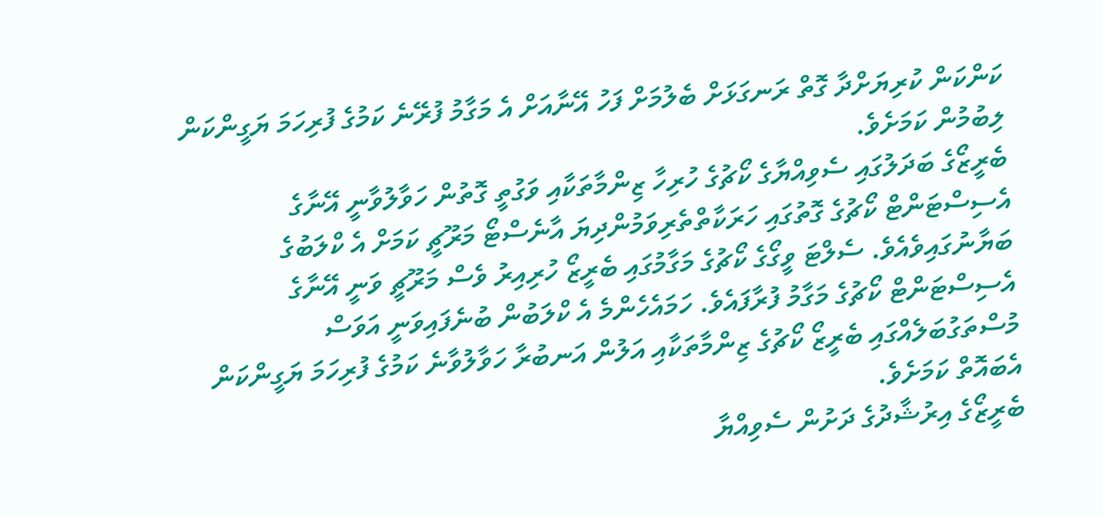ކަންކަން ކުރިޔަށްދާ ގޮތް ރަނގަޅަށް ބެލުމަށް ފަހު އޭނާއަށް އެ މަގާމު ފުރޭނެ ކަމުގެ ފުރިހަމަ ޔަގީންކަން ލިބުމުން ކަމަށެވެ.
ބެރީޒޯގެ ބަދަލުގައި ސެވިއްޔާގެ ކޯޗުގެ ހުރިހާ ޒިންމާތަކާއި ވަގުތީ ގޮތުން ހަވާލުވާނީ އޭނާގެ އެސިސްޓަންޓް ކޯޗުގެ ގޮތުގައި ހަރަކާތްތެރިވަމުންދިޔަ އާނެސްޓޯ މަރޫޗީ ކަމަށް އެ ކްލަބުގެ ބަޔާނުގައިވެއެވެ. ސެލްޓަ ވީގޯގެ ކޯޗުގެ މަގާމުގައި ބެރީޒޯ ހުރިއިރު ވެސް މަރޫޗީ ވަނީ އޭނާގެ އެސިސްޓަންޓް ކޯޗުގެ މަގާމު ފުރާފައެވެ. ހަމައެހެންމެ އެ ކްލަބުން ބުނެފައިވަނީ އަވަސް މުސްތަގުބަލެއްގައި ބެރީޒޯ ކޯޗުގެ ޒިންމާތަކާއި އަލުން އަނބުރާ ހަވާލުވާނެ ކަމުގެ ފުރިހަމަ ޔަގީންކަން އެބައޮތް ކަމަށެވެ.
ބެރީޒޯގެ އިރުޝާދުގެ ދަށުން ސެވިއްޔާ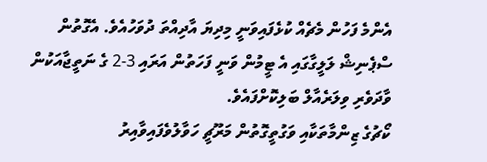އެންމެ ފަހުން މެޗެއް ކުޅެފައިވަނީ މިދިޔަ އާދިއްތަ ދުވަހުއެވެ. އެގޮތުން ސްޕެނިޝް ލަލީގާގައި އެ ޓީމުން ވަނީ ފަހަތުން އަރައި 3-2 ގެ ނަތީޖާއަކުން ވާދަވެރި ވިލަރެއާލް ބަލިކޮށްފައެވެ.
ކޯޗުގެ ޒިންމާތަކާއި ވަގުތީގޮތުން މަރޫޗީ ހަވާލުވެފައިވާއިރު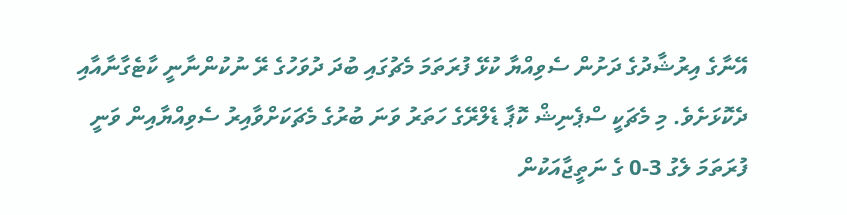އޭނާގެ އިރުޝާދުގެ ދަށުން ސެވިއްޔާ ކުޅޭ ފުރަތަމަ މެޗުގައި ބުދަ ދުވަހުގެ ރޭ ނުކުންނާނީ ކާޓެގާނާއާއި ދެކޮޅަށެވެ. މި މެޗަކީ ސްޕެނިޝް ކޮޕާ ޑެލްރޭގެ ހަތަރު ވަނަ ބުރުގެ މެޗަކަށްވާއިރު ސެވިއްޔާއިން ވަނީ ފުރަތަމަ ލެގު 3-0 ގެ ނަތީޖާއަކުން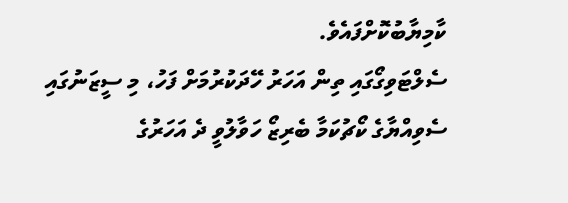ކާމިޔާބުކޮށްފައެވެ.
ސެލްޓަވިގޯގައި ތިން އަހަރު ހޭދަކުރުމަށް ފަހު، މި ސީޒަނުގައި ސެވިއްޔާގެ ކޯޗުކަމާ ބެރިޒޯ ހަވާލުވީ ދެ އަހަރުގެ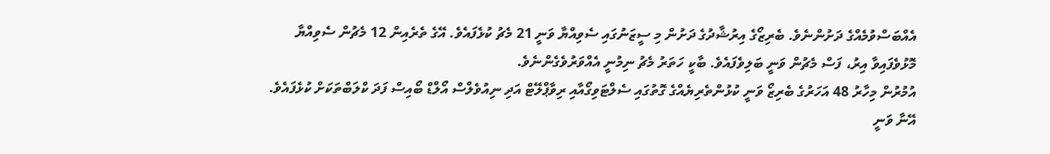އެއްބަސްވުމެއްގެ ދަށުންނެވެ. ބެރިޒޯގެ އިރުޝާދުގެ ދަށުން މި ސީޒަނުގައި ސެވިއްޔާ ވަނީ 21 މެޗު ކުޅެފައެވެ. އޭގެ ތެރެއިން 12 މެޗުން ސެވިއްޔާ މޮޅުވެފައިވާ އިރު، ފަސް މެޗުން ވަނީ ބަލިވެފައެވެ. ބާކީ ހަތަރު މެޗު ނިމުނީ އެއްވަރުވެގެންނެވެ.
އުމުރުން މިހާރު 48 އަހަރުގެ ބެރިޒޯ ވަނީ ކުޅުންތެރިޔެއްގެ ގޮތުގައި ސެލްޓަވިގޯއާއި ރިވާޕްލޭޓް އަދި ނިއުވެލްސް އޯލްޑް ބޯއިސް ފަދަ ކްލަބްތަކަށް ކުޅެފައެވެ. އޭނާ ވަނީ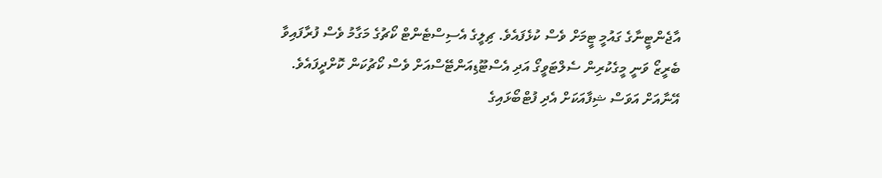އާޖެންޓީނާގެ ގައުމީ ޓީމަށް ވެސް ކުޅެފައެވެ. ޗިލީގެ އެސިސްޓެންޓް ކޯޗުގެ މަގާމު ވެސް ފުރާފައިވާ ބެރީޒޯ ވަނީ މީގެކުރިން ސެލްޓަވީގޯ އަދި އެސްޓޫޑިއަންޓޭސްއަށް ވެސް ކޯޗުކަން ކޮށްދީފައެވެ.
އޭނާއަށް އަވަސް ޝިފާއަކަށް އެދި ފުޓްބޯޅައިގެ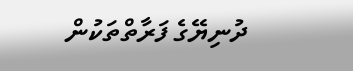ދުނިޔޭގެ ފަރާތްތަކުން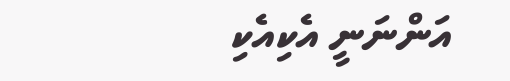އަންނަނީ އެކިއެކި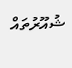ޝުއޫރުތައް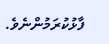ފާޅުކުރަމުންނެވެ.